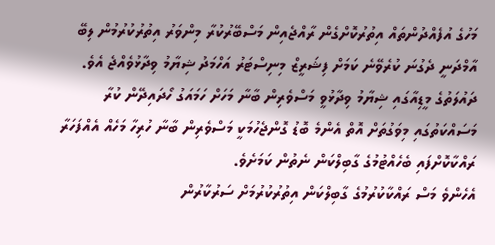މަހުގެ އުފެއްދުންތައް އިތުރުކޮށްގެން ރާއްޖެއިން މަސްބޭރުކުރާ މިންވަރު އިތުރުކުރުމުން ލިބޭ އާމްދަނީ ދެގުނަ ކުރެވޭނެ ކަމަށް ފިޝަރީޒް މިނިސްޓަރު އަހްމަދު ޝިޔާމު ވިދާޅުވެއްޖެ އެވެ.
ދައުލަތުގެ މީޑިއާގައި ޝިޔާމު ވިދާޅުވީ މަސްވެރިން ބާނާ މަހަށް ހަމައަގު ހޯދައިދޭން ކުރާ މަސައްކަތުގައި މިވަގުތަށް އޮތް އެންމެ ބޮޑު ގޮންޖެހުމަކީ މަސްވެރިން ބާނާ ހުރިހާ މަހެއް އެއްފަހަރާ ރައްކާކޮށްފައި ބެހެއްޓުމުގެ ގާބިލްކަން ނެތުން ކަމަށެވެ.
އެހެންވެ މަސް ރައްކާކުރުމުގެ ގާބިލްކަން އިތުރުކުރުމަށް ސަރުކާރުން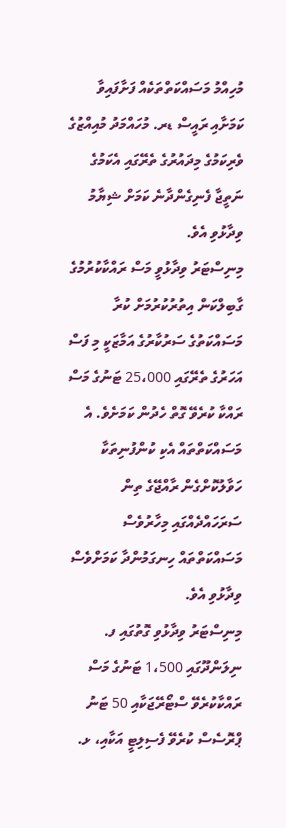މުހިއްމު މަސައްކަތްތަކެއް ފަށާފައިވާ ކަމަށާއި ރައީސް ޑރ. މުހައްމަދު މުއިއްޒުގެ ވެރިކަމުގެ މިދައުރުގެ ތެރޭގައި އެކަމުގެ ނަތީޖާ ފެނިގެންދާނެ ކަމަށް ޝިޔާމު ވިދާޅުވި އެވެ.
މިނިސްޓަރު ވިދާޅުވީ މަސް ރައްކާކުރުމުގެ ގާބިލްކަން އިތުރުކުރުމަށް ކުރާ މަސައްކަތުގެ ސަރުކާރުގެ އަމާޒަކީ މި ފަސް އަހަރުގެ ތެރޭގައި 25،000 ޓަނުގެ މަސް ރައްކާ ކުރެވޭ ގޮތް ހެދުން ކަމަށެވެ. އެ މަސައްކަތްތައް އެކި ކުންފުނިތަކާ ހަވާލުކޮށްގެން ރާއްޖޭގެ ތިން ސަރަހައްދެއްގައި މިހާރުވެސް މަސައްކަތްތައް ހިނގަމުންދާ ކަމަށްވެސް ވިދާޅުވި އެވެ.
މިނިސްޓަރު ވިދާޅުވި ގޮތުގައި ފ. ނިލަންދޫގައި 1،500 ޓަނުގެ މަސް ރައްކާކުރެވޭ ސްޓޯރޭޖަކާއި 50 ޓަނު ޕްރޮސެސް ކުރެވޭ ފެސިލިޓީ އަކާއި، ޅ.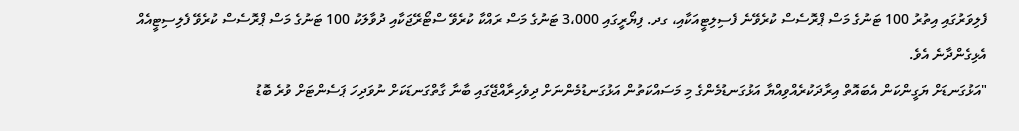ފެލިވަރުގައި އިތުރު 100 ޓަނުގެ މަސް ޕްރޮސެސް ކުރެވޭނެ ފެސިލިޓީއަކާއި، ގދ. ފިޔޯރީގައި 3،000 ޓަނުގެ މަސް ރައްކާ ކުރެވޭ ސްޓޯރޭޖަކާއި ދުވާލަކު 100 ޓަނުގެ މަސް ޕްރޮސެސް ކުރެވޭ ފެލިސިޓީއެއް އެޅިގެންދާނެ އެވެ.
"އަޅުގަނޑަށް ޔަގީންކަން އެބައޮތް އިރާދަކުރެއްވިއްޔާ އަޅުގަނޑުމެންގެ މި މަސައްކަތުން އަޅުގަނޑުމެންނަށް ދިވެހިރާއްޖޭގައި ބާނާ ގާތްގަނޑަކަށް ނުވަދިހަ ޕަސެންޓަށް ވުރެ ބޮޑު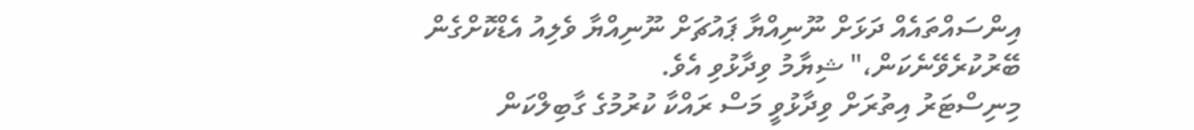އިންސައްތައެއް ދަޅަށް ނޫނިއްޔާ ޕައުޗަށް ނޫނިއްޔާ ވެލިއު އެޑްކޮށްގެން ބޭރުކުރެވޭނެކަން،" ޝިޔާމު ވިދާޅުވި އެވެ.
މިނިސްޓަރު އިތުރަށް ވިދާޅުވީ މަސް ރައްކާ ކުރުމުގެ ގާބިލްކަން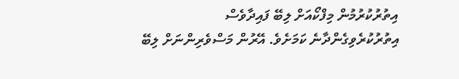އިތުރުކުރުމުން މިފްކޯއަށް ލިބޭ ފައިދާވެސް އިތުރުކުރެވިގެންދާނެ ކަމަށެވެ. އޭރުން މަސްވެރިންނަށް ލިބޭ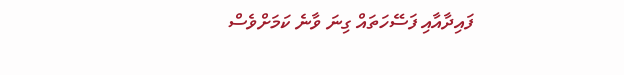ފައިދާއާއި ފަސޭހަތައް ގިނަ ވާނެ ކަމަށްވެސް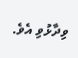ވިދާޅުވި އެވެ.